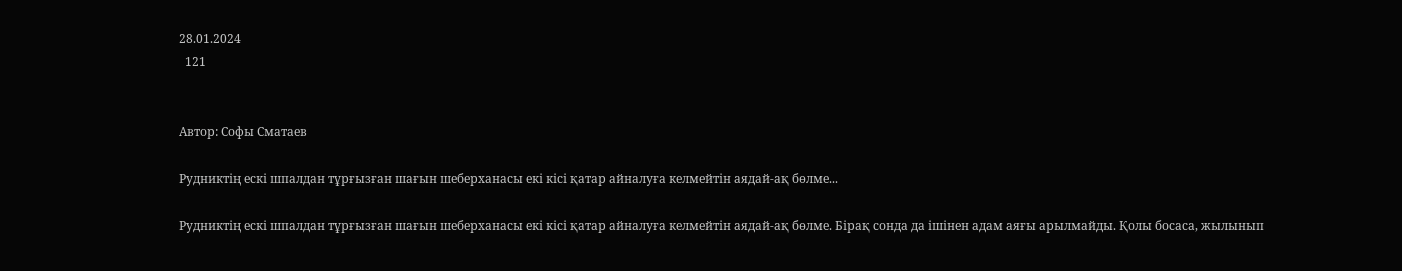28.01.2024
  121


Автор: Софы Сматаев

Рудниктің ескі шпалдан тұрғызған шағын шеберханасы екі кісі қатар айналуға келмейтін аядай-ақ бөлме...

Рудниктің ескі шпалдан тұрғызған шағын шеберханасы екі кісі қатар айналуға келмейтін аядай-ақ бөлме. Бірақ сонда да ішінен адам аяғы арылмайды. Қолы босаса, жылынып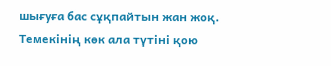шығуға бас сұқпайтын жан жоқ. Темекінің көк ала түтіні қою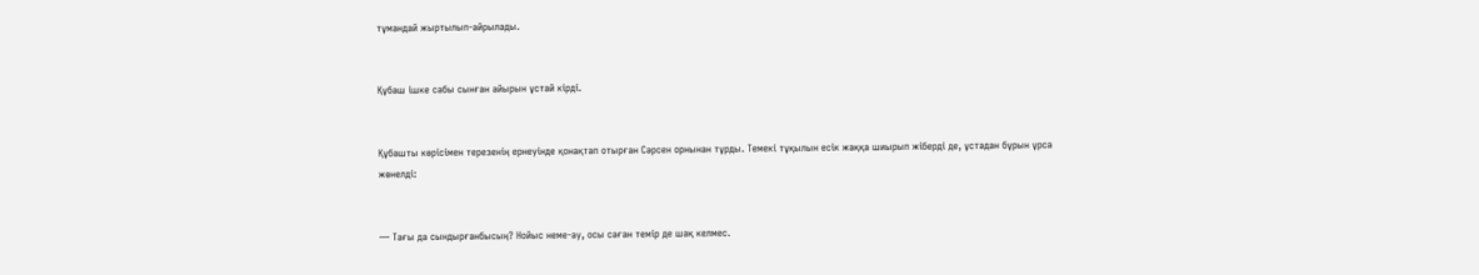тұмандай жыртылып-айрылады.


Құбаш ішке сабы сынған айырын ұстай кірді.


Құбашты көрісімен терезенің ернеуінде қонақтап отырған Сәрсен орнынан тұрды. Темекі тұқылын есік жаққа шиырып жіберді де, ұстадан бұрын ұрса жөнелді:


— Тағы да сындырғанбысың? Нойыс неме-ау, осы саған темір де шақ келмес.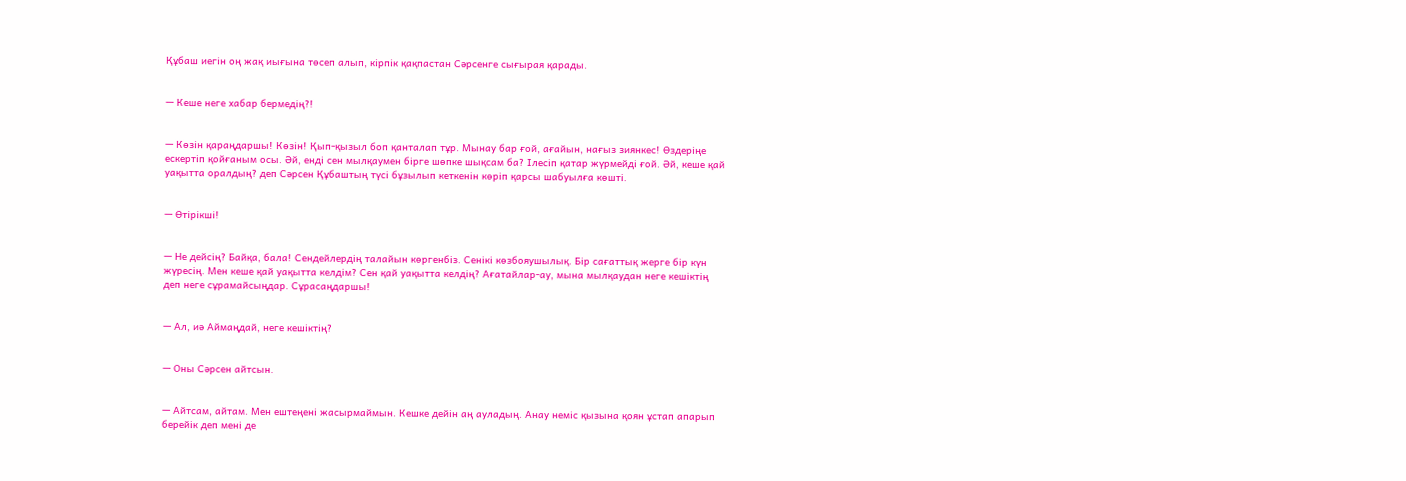Құбаш иегін оң жақ иығына төсеп алып, кірпік қақпастан Сәрсенге сығырая қарады.


— Кеше неге хабар бермедің?!


— Көзін қараңдаршы! Көзін! Қып-қызыл боп қанталап тұр. Мынау бар ғой, ағайын, нағыз зиянкес! Өздеріңе ескертіп қойғаным осы. Әй, енді сен мылқаумен бірге шөпке шықсам ба? Ілесіп қатар жүрмейді ғой. Әй, кеше қай уақытта оралдың? деп Сәрсен Құбаштың түсі бұзылып кеткенін көріп қарсы шабуылға көшті.


— Өтірікші!


— Не дейсің? Байқа, бала! Сендейлердің талайын көргенбіз. Сенікі көзбояушылық. Бір сағаттық жерге бір күн жүресің. Мен кеше қай уақытта келдім? Сен қай уақытта келдің? Ағатайлар-ау, мына мылқаудан неге кешіктің деп неге сұрамайсыңдар. Сұрасаңдаршы!


— Ал, иә Аймаңдай, неге кешіктің?


— Оны Сәрсен айтсын.


— Айтсам, айтам. Мен ештеңені жасырмаймын. Кешке дейін аң ауладың. Анау неміс қызына қоян ұстап апарып берейік деп мені де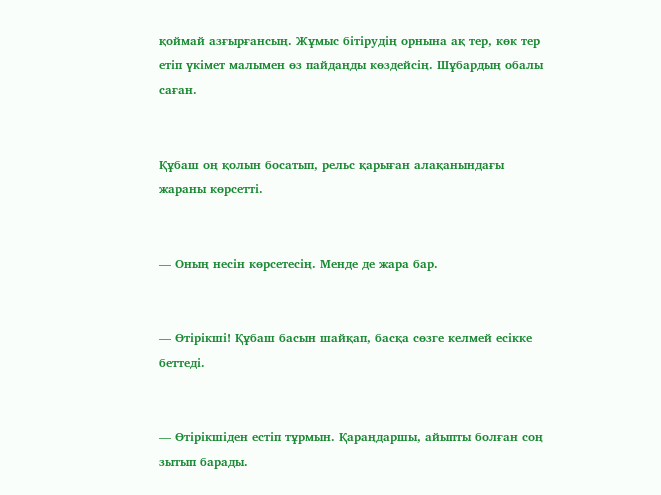қоймай азғырғансың. Жұмыс бітірудің орнына ақ тер, көк тер етіп үкімет малымен өз пайдаңды көздейсің. Шұбардың обалы саған.


Құбаш оң қолын босатып, рельс қарыған алақанындағы жараны көрсетті.


— Оның несін көрсетесің. Менде де жара бар.


— Өтірікші! Құбаш басын шайқап, басқа сөзге келмей есікке беттеді.


— Өтірікшіден естіп тұрмын. Қараңдаршы, айыпты болған соң зытып барады.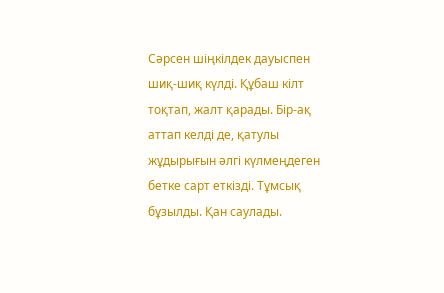Сәрсен шіңкілдек дауыспен шиқ-шиқ күлді. Құбаш кілт тоқтап, жалт қарады. Бір-ақ аттап келді де, қатулы жұдырығын әлгі күлмеңдеген бетке сарт еткізді. Тұмсық бұзылды. Қан саулады.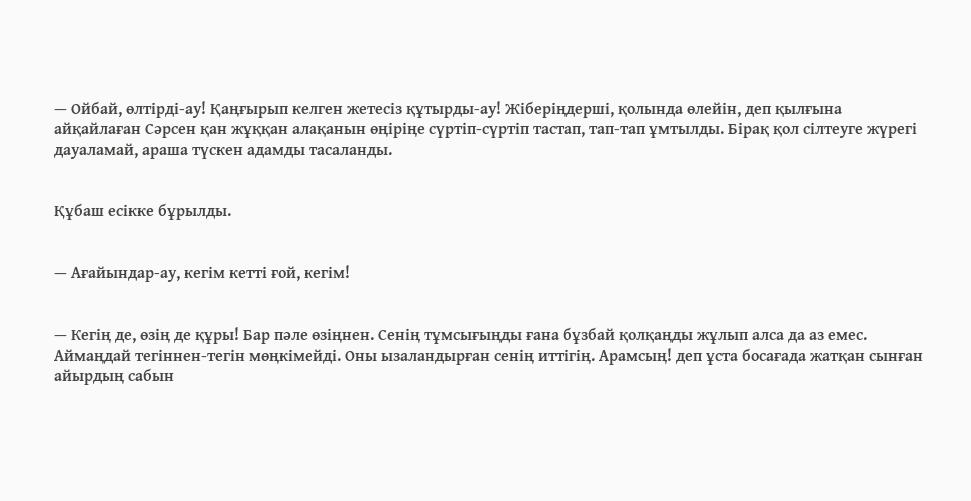— Ойбай, өлтірді-ау! Қаңғырып келген жетесіз құтырды-ау! Жіберіңдерші, қолында өлейін, деп қылғына айқайлаған Сәрсен қан жұққан алақанын өңіріңе сүртіп-сүртіп тастап, тап-тап ұмтылды. Бірақ қол сілтеуге жүрегі дауаламай, араша түскен адамды тасаланды.


Құбаш есікке бұрылды.


— Ағайындар-ау, кегім кетті ғой, кегім!


— Кегің де, өзің де құры! Бар пәле өзіңнен. Сенің тұмсығыңды ғана бұзбай қолқаңды жұлып алса да аз емес. Аймаңдай тегіннен-тегін мөңкімейді. Оны ызаландырған сенің иттігің. Арамсың! деп ұста босағада жатқан сынған айырдың сабын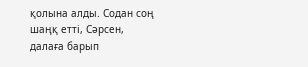қолына алды. Содан соң шаңқ етті, Сәрсен, далаға барып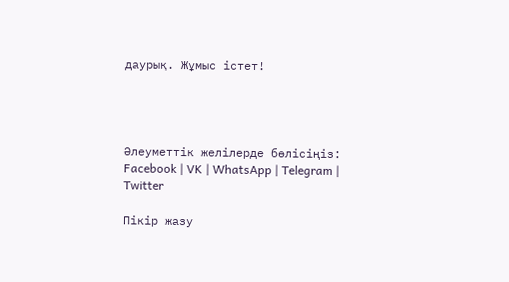даурық. Жұмыс істет!




Әлеуметтік желілерде бөлісіңіз:
Facebook | VK | WhatsApp | Telegram | Twitter

Пікір жазу